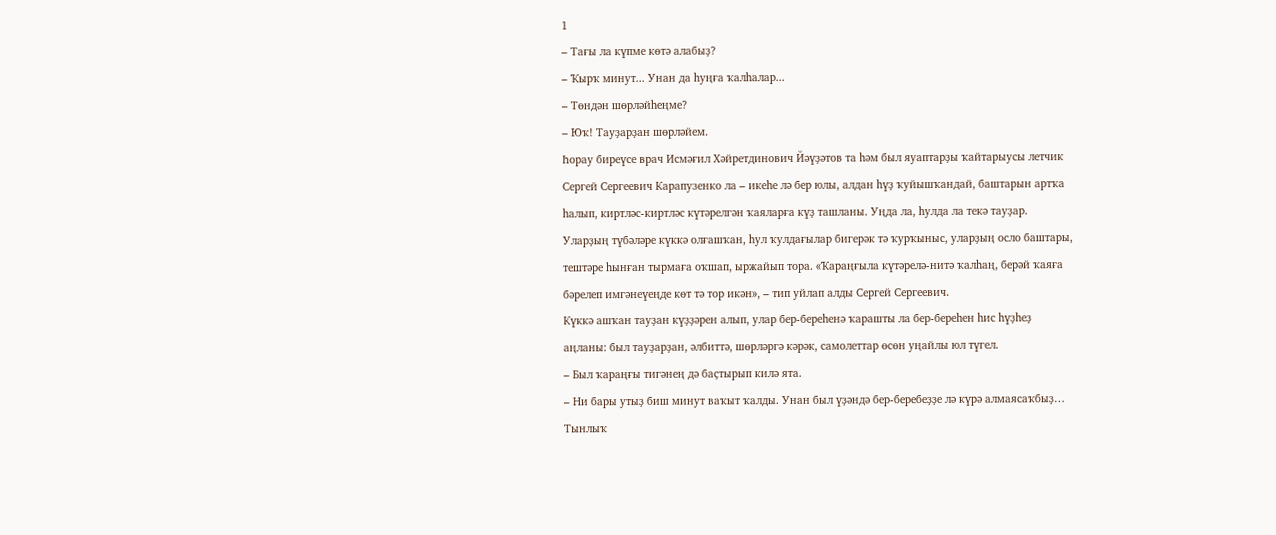1
– Тағы ла күпме көтә алабыҙ?
– Ҡырҡ минут... Унан да һуңға ҡалһалар...
– Төндән шөрләйһеңме?
– Юҡ! Тауҙарҙан шөрләйем.
Һорау биреүсе врач Исмәғил Хәйретдинович Йәүҙәтов та һәм был яуаптарҙы ҡайтарыусы летчик Сергей Сергеевич Карапузенко ла – икеһе лә бер юлы, алдан һүҙ ҡуйышҡандай, баштарын артҡа һалып, киртләс-киртләс күтәрелгән ҡаяларға күҙ ташланы. Уңда ла, һулда ла текә тауҙар. Уларҙың түбәләре күккә олғашҡан, һул ҡулдағылар бигерәк тә ҡурҡыныс, уларҙың осло баштары, тештәре һынған тырмаға оҡшап, ыржайып тора. «Ҡараңғыла күтәрелә-нитә ҡалһаң, берәй ҡаяға бәрелеп имгәнеүеңде көт тә тор икән», – тип уйлап алды Сергей Сергеевич.
Күккә ашҡан тауҙан күҙҙәрен алып, улар бер-береһенә ҡарашты ла бер-береһен һис һүҙһеҙ аңланы: был тауҙарҙан, әлбиттә, шөрләргә кәрәк, самолеттар өсөн уңайлы юл түгел.
– Был ҡараңғы тигәнең дә баҫтырып килә ята.
– Ни бары утыҙ биш минут ваҡыт ҡалды. Унан был үҙәндә бер-беребеҙҙе лә күрә алмаясаҡбыҙ…
Тынлыҡ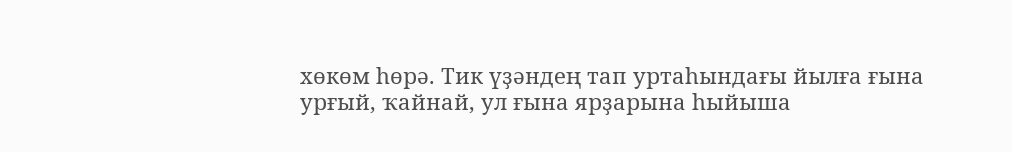хөкөм һөрә. Тик үҙәндең тап уртаһындағы йылға ғына урғый, ҡайнай, ул ғына ярҙарына һыйыша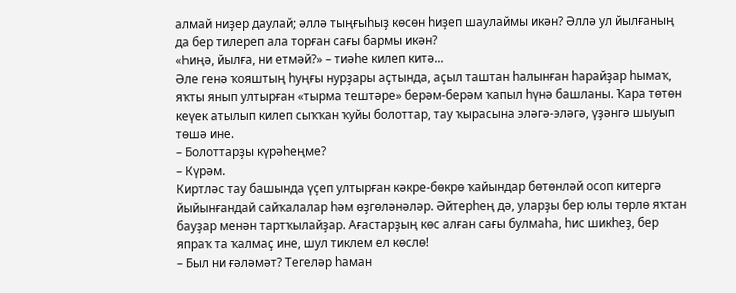алмай ниҙер даулай; әллә тыңғыһыҙ көсөн һиҙеп шаулаймы икән? Әллә ул йылғаның да бер тилереп ала торған сағы бармы икән?
«Һиңә, йылға, ни етмәй?» – тиәһе килеп китә...
Әле генә ҡояштың һуңғы нурҙары аҫтында, аҫыл таштан һалынған һарайҙар һымаҡ, яҡты янып ултырған «тырма тештәре» берәм-берәм ҡапыл һүнә башланы. Ҡара төтөн кеүек атылып килеп сыҡҡан ҡуйы болоттар, тау ҡырасына эләгә-эләгә, үҙәнгә шыуып төшә ине.
– Болоттарҙы күрәһеңме?
– Күрәм.
Киртләс тау башында үҫеп ултырған кәкре-бөкрө ҡайындар бөтөнләй осоп китергә йыйынғандай сайҡалалар һәм өҙгөләнәләр. Әйтерһең дә, уларҙы бер юлы төрлө яҡтан бауҙар менән тартҡылайҙар. Ағастарҙың көс алған сағы булмаһа, һис шикһеҙ, бер япраҡ та ҡалмаҫ ине, шул тиклем ел көслө!
– Был ни ғәләмәт? Тегеләр һаман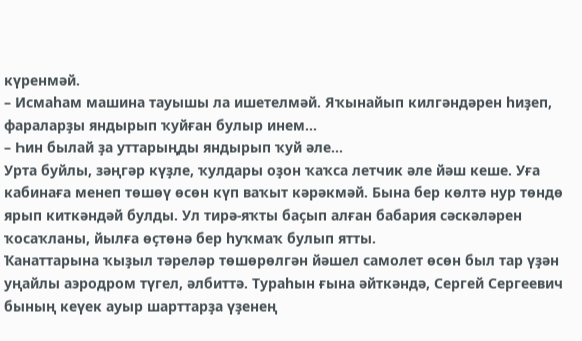күренмәй.
– Исмаһам машина тауышы ла ишетелмәй. Яҡынайып килгәндәрен һиҙеп, фараларҙы яндырып ҡуйған булыр инем...
– Һин былай ҙа уттарыңды яндырып ҡуй әле...
Урта буйлы, зәңгәр күҙле, ҡулдары оҙон ҡаҡса летчик әле йәш кеше. Уға кабинаға менеп төшөү өсөн күп ваҡыт кәрәкмәй. Бына бер көлтә нур төндө ярып киткәндәй булды. Ул тирә-яҡты баҫып алған бабария сәскәләрен ҡосаҡланы, йылға өҫтөнә бер һуҡмаҡ булып ятты.
Ҡанаттарына ҡыҙыл тәреләр төшөрөлгән йәшел самолет өсөн был тар үҙән уңайлы аэродром түгел, әлбиттә. Тураһын ғына әйткәндә, Сергей Сергеевич бының кеүек ауыр шарттарҙа үҙенең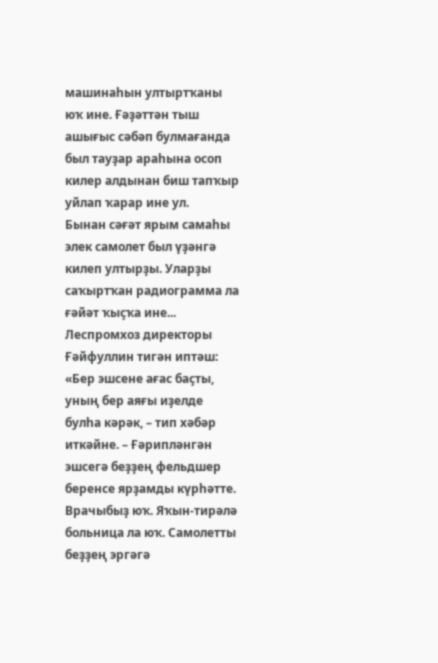машинаһын ултыртҡаны юҡ ине. Ғәҙәттән тыш ашығыс сәбәп булмағанда был тауҙар араһына осоп килер алдынан биш тапҡыр уйлап ҡарар ине ул.
Бынан сәғәт ярым самаһы элек самолет был үҙәнгә килеп ултырҙы. Уларҙы саҡыртҡан радиограмма ла ғәйәт ҡыҫҡа ине... Леспромхоз директоры Ғәйфуллин тигән иптәш:
«Бер эшсене ағас баҫты, уның бер аяғы иҙелде булһа кәрәк, – тип хәбәр иткәйне. – Ғәрипләнгән эшсегә беҙҙең фельдшер беренсе ярҙамды күрһәтте. Врачыбыҙ юҡ. Яҡын-тирәлә больница ла юҡ. Самолетты беҙҙең эргәгә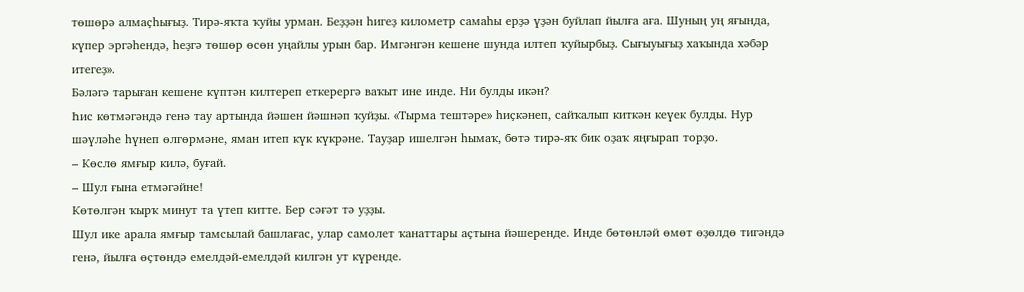төшөрә алмаҫһығыҙ. Тирә-яҡта ҡуйы урман. Беҙҙән һигеҙ километр самаһы ерҙә үҙән буйлап йылға аға. Шуның уң яғында, күпер эргәһендә, һеҙгә төшөр өсөн уңайлы урын бар. Имгәнгән кешене шунда илтеп ҡуйырбыҙ. Сығыуығыҙ хаҡында хәбәр итегеҙ».
Бәләгә тарыған кешене күптән килтереп еткерергә ваҡыт ине инде. Ни булды икән?
Һис көтмәгәндә генә тау артында йәшен йәшнәп ҡуйҙы. «Тырма тештәре» һиҫкәнеп, сайҡалып киткән кеүек булды. Нур шәүләһе һүнеп өлгөрмәне, яман итеп күк күкрәне. Тауҙар ишелгән һымаҡ, бөтә тирә-яҡ бик оҙаҡ яңғырап торҙо.
– Көслө ямғыр килә, буғай.
– Шул ғына етмәгәйне!
Көтөлгән ҡырҡ минут та үтеп китте. Бер сәғәт тә уҙҙы.
Шул ике арала ямғыр тамсылай башлағас, улар самолет ҡанаттары аҫтына йәшеренде. Инде бөтөнләй өмөт өҙөлдө тигәндә генә, йылға өҫтөндә емелдәй-емелдәй килгән ут күренде.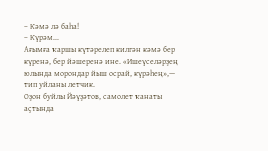– Кәмә лә баһа!
– Күрәм...
Ағымға ҡаршы күтәрелеп килгән кәмә бер күренә, бер йәшеренә ине. «Ишеүселәрҙең юлында морондар йыш осрай, күрәһең»,— тип уйланы летчик.
Оҙон буйлы Йәүҙәтов, самолет ҡанаты аҫтында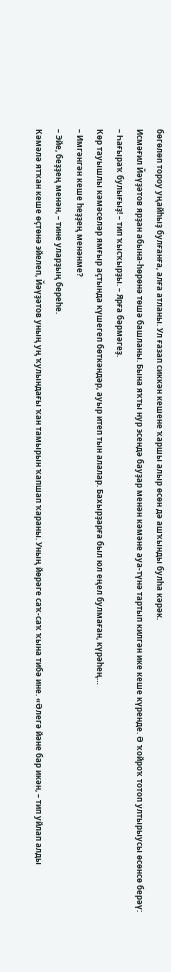бөгөлөп тороу уңайһыҙ булғанға, алға атланы. Ул ғазап сиккән кешене ҡаршы алыр өсөн дә ашҡынды булһа кәрәк.
Исмәғил Йәүҙәтов ярҙан абына-һөрөнә төшә башланы. Бына яҡты нур эсендә бауҙар менән кәмәне ауа-түнә тартып килгән ике кеше күренде. Ә ҡойроҡ тотоп ултырыусы өсөнсө берәү:
– Һағыраҡ булығыҙ! – тип ҡысҡырҙы. – Ярға бәрмәгеҙ.
Көр тауышлы кәмәселәр ямғыр аҫтында күшегеп бөткәндәр, ауыр итеп тын алалар. Бахырҙарға был юл еңел булмаған, күрәһең…
– Имгәнгән кеше һеҙҙең менәнме?
– Эйе, беҙҙең менән, – тине уларҙың береһе.
Кәмәлә ятҡан кеше өҫтөнә эйелеп, Йәүҙәтов уның уң ҡулындағы ҡан тамырын ҡапшап ҡараны. Уның йөрәге саҡ-саҡ ҡына тибә ине. «Әлегә йәне бар икән, – тип уйлап алды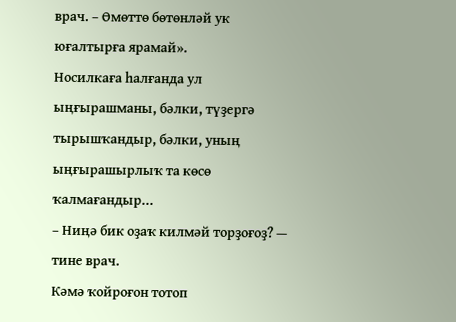врач. – Өмөттө бөтөнләй ук юғалтырға ярамай».
Носилкаға һалғанда ул ыңғырашманы, бәлки, түҙергә тырышҡандыр, бәлки, уның ыңғырашырлыҡ та көсө ҡалмағандыр...
– Ниңә бик оҙаҡ килмәй торҙоғоҙ? — тине врач.
Кәмә ҡойроғон тотоп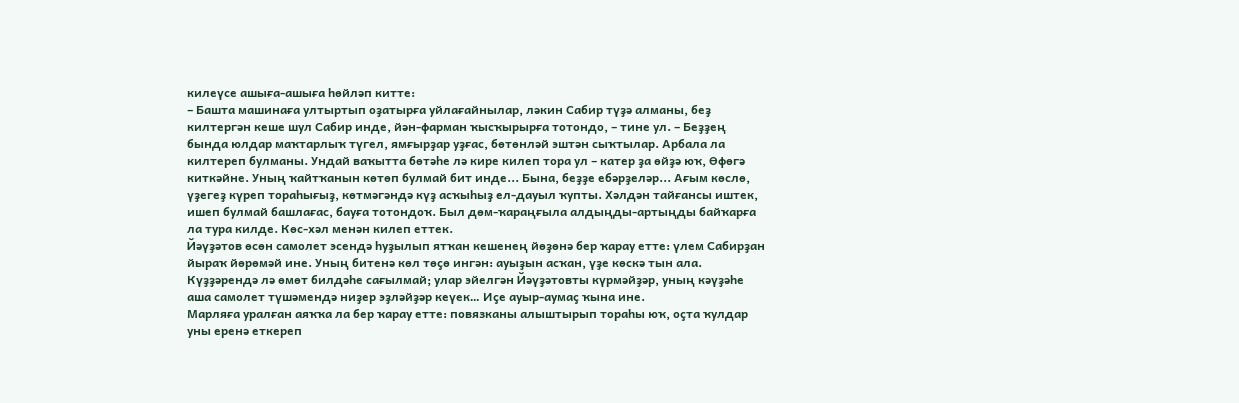килеүсе ашыға-ашыға һөйләп китте:
– Башта машинаға ултыртып оҙатырға уйлағайнылар, ләкин Сабир түҙә алманы, беҙ килтергән кеше шул Сабир инде, йән-фарман ҡысҡырырға тотондо, – тине ул. – Беҙҙең бында юлдар маҡтарлыҡ түгел, ямғырҙар уҙғас, бөтөнләй эштән сыҡтылар. Арбала ла килтереп булманы. Ундай ваҡытта бөтәһе лә кире килеп тора ул – катер ҙа өйҙә юҡ, Өфөгә киткәйне. Уның ҡайтҡанын көтөп булмай бит инде... Бына, беҙҙе ебәрҙеләр... Ағым көслө, үҙегеҙ күреп тораһығыҙ, көтмәгәндә күҙ асҡыһыҙ ел-дауыл ҡупты. Хәлдән тайғансы иштек, ишеп булмай башлағас, бауға тотондоҡ. Был дөм-ҡараңғыла алдыңды-артыңды байҡарға ла тура килде. Көс-хәл менән килеп еттек.
Йәүҙәтов өсөн самолет эсендә һуҙылып ятҡан кешенең йөҙөнә бер ҡарау етте: үлем Сабирҙан йыраҡ йөрөмәй ине. Уның битенә көл төҫө ингән: ауыҙын асҡан, үҙе көскә тын ала. Күҙҙәрендә лә өмөт билдәһе сағылмай; улар эйелгән Йәүҙәтовты күрмәйҙәр, уның кәүҙәһе аша самолет түшәмендә ниҙер эҙләйҙәр кеүек… Иҫе ауыр-аумаҫ ҡына ине.
Марляға уралған аяҡҡа ла бер ҡарау етте: повязканы алыштырып тораһы юҡ, оҫта ҡулдар уны еренә еткереп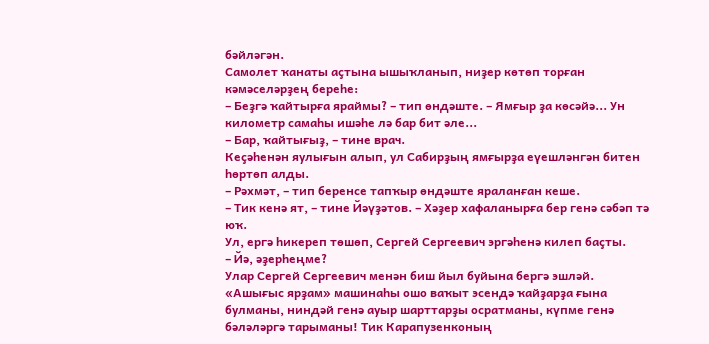бәйләгән.
Самолет ҡанаты аҫтына ышыҡланып, ниҙер көтөп торған кәмәселәрҙең береһе:
– Беҙгә ҡайтырға яраймы? – тип өндәште. – Ямғыр ҙа көсәйә... Ун километр самаһы ишәһе лә бар бит әле...
– Бар, ҡайтығыҙ, – тине врач.
Кеҫәһенән яулығын алып, ул Сабирҙың ямғырҙа еүешләнгән битен һөртөп алды.
– Рәхмәт, – тип беренсе тапҡыр өндәште яраланған кеше.
– Тик кенә ят, – тине Йәүҙәтов. – Хәҙер хафаланырға бер генә сәбәп тә юҡ.
Ул, ергә һикереп төшөп, Сергей Сергеевич эргәһенә килеп баҫты.
– Йә, әҙерһеңме?
Улар Сергей Сергеевич менән биш йыл буйына бергә эшләй. «Ашығыс ярҙам» машинаһы ошо ваҡыт эсендә ҡайҙарҙа ғына булманы, ниндәй генә ауыр шарттарҙы осратманы, күпме генә бәләләргә тарыманы! Тик Карапузенконың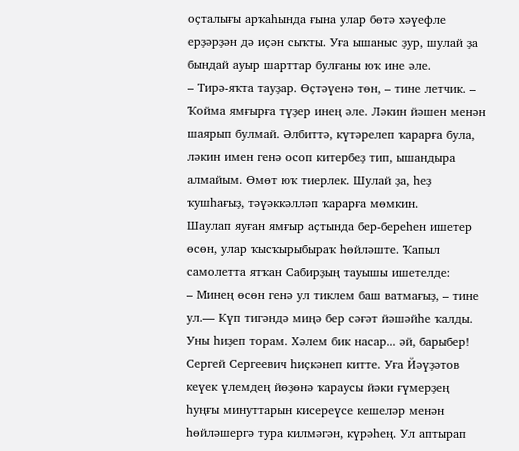оҫталығы арҡаһында ғына улар бөтә хәүефле ерҙәрҙән дә иҫән сыҡты. Уға ышаныс ҙур, шулай ҙа бындай ауыр шарттар булғаны юҡ ине әле.
– Тирә-яҡта тауҙар. Өҫтәүенә төн, – тине летчик. – Ҡойма ямғырға түҙер инең әле. Ләкин йәшен менән шаярып булмай. Әлбиттә, күтәрелеп ҡарарға була, ләкин имен генә осоп китербеҙ тип, ышандыра алмайым. Өмөт юҡ тиерлек. Шулай ҙа, һеҙ ҡушһағыҙ, тәүәккәлләп ҡарарға мөмкин.
Шаулап яуған ямғыр аҫтында бер-береһен ишетер өсөн, улар ҡысҡырыбыраҡ һөйләште. Ҡапыл самолетта ятҡан Сабирҙың тауышы ишетелде:
– Минең өсөн генә ул тиклем баш ватмағыҙ, – тине ул.— Күп тигәндә миңә бер сәғәт йәшәйһе ҡалды. Уны һиҙеп торам. Хәлем бик насар... әй, барыбер!
Сергей Сергеевич һиҫкәнеп китте. Уға Йәүҙәтов кеүек үлемдең йөҙөнә ҡараусы йәки ғүмерҙең һуңғы минуттарын кисереүсе кешеләр менән һөйләшергә тура килмәгән, күрәһең. Ул аптырап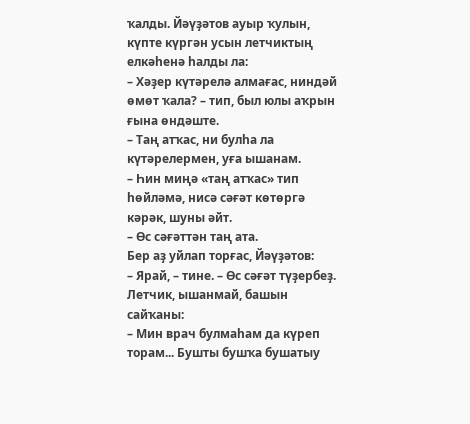ҡалды. Йәүҙәтов ауыр ҡулын, күпте күргән усын летчиктың елкәһенә һалды ла:
– Хәҙер күтәрелә алмағас, ниндәй өмөт ҡала? – тип, был юлы аҡрын ғына өндәште.
– Таң атҡас, ни булһа ла күтәрелермен, уға ышанам.
– Һин миңә «таң атҡас» тип һөйләмә, нисә сәғәт көтөргә кәрәк, шуны әйт.
– Өс сәғәттән таң ата.
Бер аҙ уйлап торғас, Йәүҙәтов:
– Ярай, – тине. – Өс сәғәт түҙербеҙ.
Летчик, ышанмай, башын сайҡаны:
– Мин врач булмаһам да күреп торам... Бушты бушҡа бушатыу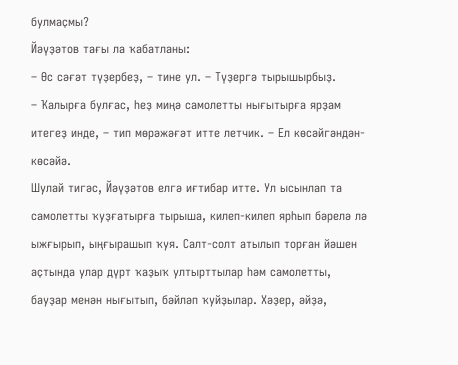булмаҫмы?
Йәүҙәтов тағы ла ҡабатланы:
– Өс сәғәт түҙербеҙ, – тине ул. – Түҙергә тырышырбыҙ.
– Ҡалырға булғас, һеҙ миңә самолетты нығытырға ярҙам итегеҙ инде, – тип мөрәжәғәт итте летчик. – Ел көсәйгәндән-көсәйә.
Шулай тигәс, Йәүҙәтов елгә иғтибар итте. Ул ысынлап та самолетты ҡуҙғатырға тырыша, килеп-килеп ярһып бәрелә лә ыжғырып, ыңғырашып ҡуя. Салт-солт атылып торған йәшен аҫтында улар дүрт ҡаҙыҡ ултырттылар һәм самолетты, бауҙар менән нығытып, бәйләп ҡуйҙылар. Хәҙер, әйҙә,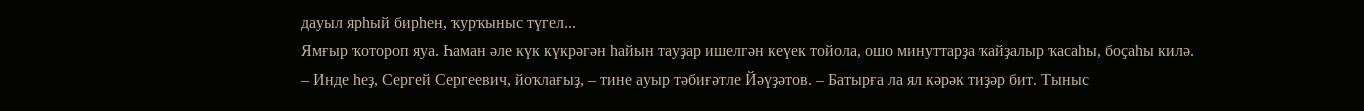дауыл ярһый бирһен, ҡурҡыныс түгел...
Ямғыр ҡотороп яуа. Һаман әле күк күкрәгән һайын тауҙар ишелгән кеүек тойола, ошо минуттарҙа ҡайҙалыр ҡасаһы, боҫаһы килә.
– Инде һеҙ, Сергей Сергеевич, йоҡлағыҙ, – тине ауыр тәбиғәтле Йәүҙәтов. – Батырға ла ял кәрәк тиҙәр бит. Тыныс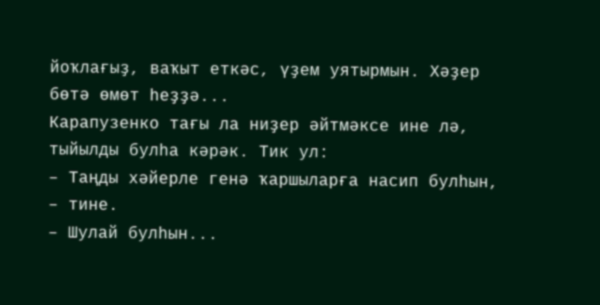йоҡлағыҙ, ваҡыт еткәс, үҙем уятырмын. Хәҙер бөтә өмөт һеҙҙә...
Карапузенко тағы ла ниҙер әйтмәксе ине лә, тыйылды булһа кәрәк. Тик ул:
– Таңды хәйерле генә ҡаршыларға насип булһын, – тине.
– Шулай булһын...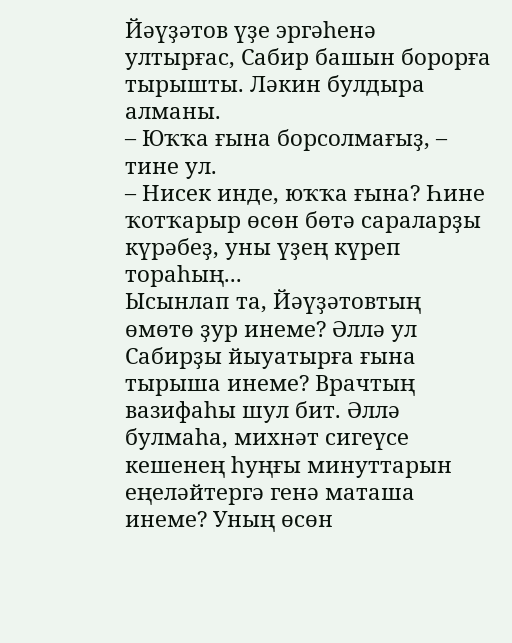Йәүҙәтов үҙе эргәһенә ултырғас, Сабир башын борорға тырышты. Ләкин булдыра алманы.
– Юҡҡа ғына борсолмағыҙ, – тине ул.
– Нисек инде, юҡҡа ғына? Һине ҡотҡарыр өсөн бөтә сараларҙы күрәбеҙ, уны үҙең күреп тораһың...
Ысынлап та, Йәүҙәтовтың өмөтө ҙур инеме? Әллә ул Сабирҙы йыуатырға ғына тырыша инеме? Врачтың вазифаһы шул бит. Әллә булмаһа, михнәт сигеүсе кешенең һуңғы минуттарын еңеләйтергә генә маташа инеме? Уның өсөн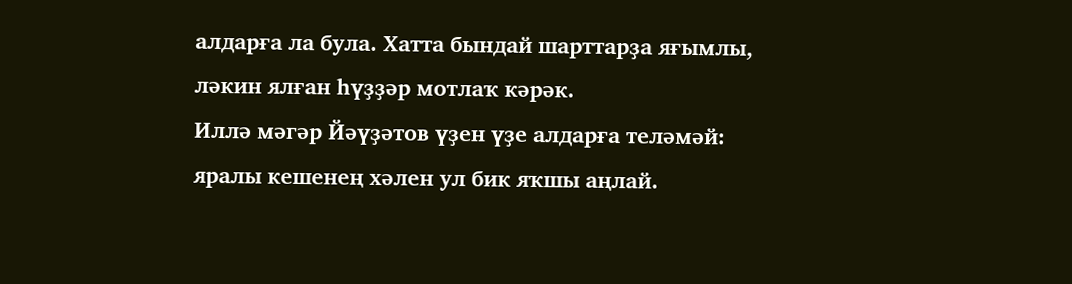алдарға ла була. Хатта бындай шарттарҙа яғымлы, ләкин ялған һүҙҙәр мотлаҡ кәрәк.
Иллә мәгәр Йәүҙәтов үҙен үҙе алдарға теләмәй: яралы кешенең хәлен ул бик яҡшы аңлай.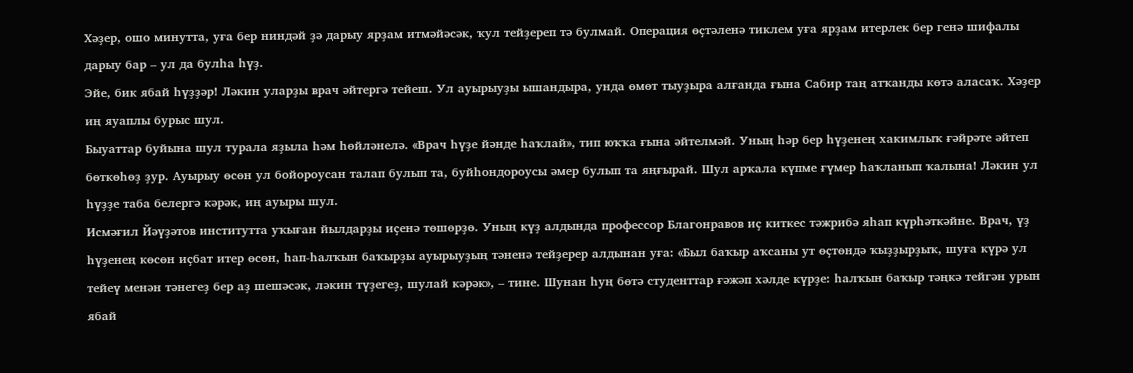Хәҙер, ошо минутта, уға бер ниндәй ҙә дарыу ярҙам итмәйәсәк, ҡул тейҙереп тә булмай. Операция өҫтәленә тиклем уға ярҙам итерлек бер генә шифалы дарыу бар – ул да булһа һүҙ.
Эйе, бик ябай һүҙҙәр! Ләкин уларҙы врач әйтергә тейеш. Ул ауырыуҙы ышандыра, унда өмөт тыуҙыра алғанда ғына Сабир таң атҡанды көтә аласаҡ. Xәҙер иң яуаплы бурыс шул.
Быуаттар буйына шул турала яҙыла һәм һөйләнелә. «Врач һүҙе йәнде һаҡлай», тип юҡҡа ғына әйтелмәй. Уның һәр бер һүҙенең хакимлыҡ ғәйрәте әйтеп бөткөһөҙ ҙур. Ауырыу өсөн ул бойороусан талап булып та, буйһондороусы әмер булып та яңғырай. Шул арҡала күпме ғүмер һаҡланып ҡалына! Ләкин ул һүҙҙе таба белергә кәрәк, иң ауыры шул.
Исмәғил Йәүҙәтов институтта уҡыған йылдарҙы иҫенә төшөрҙө. Уның күҙ алдында профессор Благонравов иҫ киткес тәжрибә яһап күрһәткәйне. Врач, үҙ һүҙенең көсөн иҫбат итер өсөн, һап-һалҡын баҡырҙы ауырыуҙың тәненә тейҙерер алдынан уға: «Был баҡыр аҡсаны ут өҫтөндә ҡыҙҙырҙыҡ, шуға күрә ул тейеү менән тәнегеҙ бер аҙ шешәсәк, ләкин түҙегеҙ, шулай кәрәк», – тине. Шунан һуң бөтә студенттар ғәжәп хәлде күрҙе: һалҡын баҡыр тәңкә тейгән урын ябай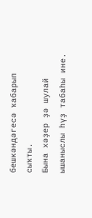бешкәндәгесә ҡабарып сыҡты.
Бына хәҙер ҙә шулай ышаныслы һүҙ табаһы ине.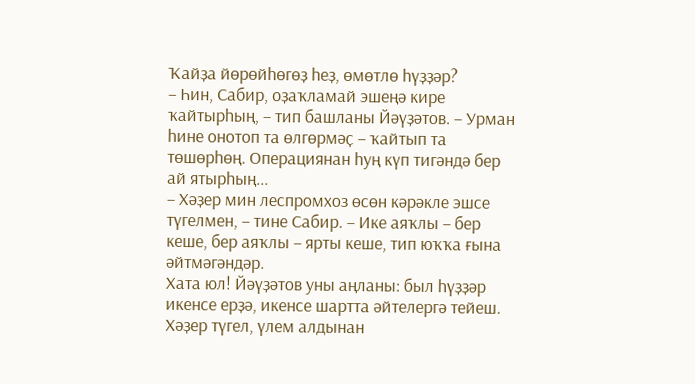Ҡайҙа йөрөйһөгөҙ һеҙ, өмөтлө һүҙҙәр?
– Һин, Сабир, оҙаҡламай эшеңә кире ҡайтырһың, – тип башланы Йәүҙәтов. – Урман һине онотоп та өлгөрмәҫ – ҡайтып та төшөрһөң. Операциянан һуң күп тигәндә бер ай ятырһың...
– Хәҙер мин леспромхоз өсөн кәрәкле эшсе түгелмен, – тине Сабир. – Ике аяҡлы – бер кеше, бер аяҡлы – ярты кеше, тип юҡҡа ғына әйтмәгәндәр.
Xата юл! Йәүҙәтов уны аңланы: был һүҙҙәр икенсе ерҙә, икенсе шартта әйтелергә тейеш. Хәҙер түгел, үлем алдынан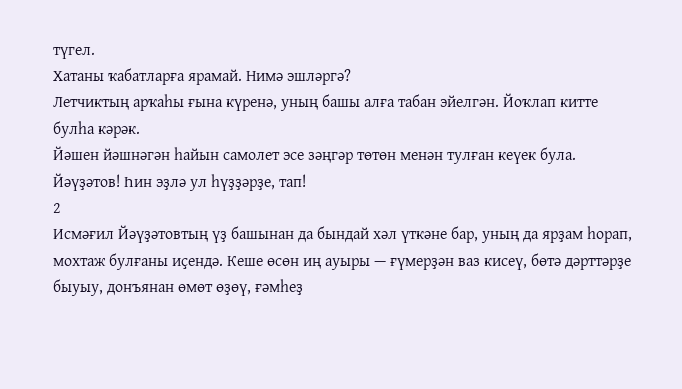түгел.
Хатаны ҡабатларға ярамай. Нимә эшләргә?
Летчиктың арҡаһы ғына күренә, уның башы алға табан эйелгән. Йоҡлап китте булһа кәрәк.
Йәшен йәшнәгән һайын самолет эсе зәңгәр төтөн менән тулған кеүек була.
Йәүҙәтов! Һин эҙлә ул һүҙҙәрҙе, тап!
2
Исмәғил Йәүҙәтовтың үҙ башынан да бындай хәл үткәне бар, уның да ярҙам һорап, мохтаж булғаны иҫендә. Кеше өсөн иң ауыры — ғүмерҙән ваз кисеү, бөтә дәрттәрҙе быуыу, донъянан өмөт өҙөү, ғәмһеҙ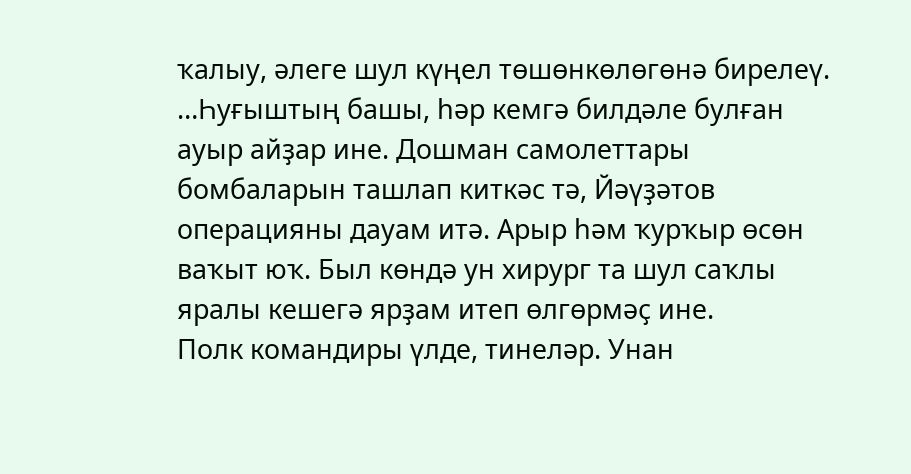ҡалыу, әлеге шул күңел төшөнкөлөгөнә бирелеү.
…Һуғыштың башы, һәр кемгә билдәле булған ауыр айҙар ине. Дошман самолеттары бомбаларын ташлап киткәс тә, Йәүҙәтов операцияны дауам итә. Арыр һәм ҡурҡыр өсөн ваҡыт юҡ. Был көндә ун хирург та шул саҡлы яралы кешегә ярҙам итеп өлгөрмәҫ ине.
Полк командиры үлде, тинеләр. Унан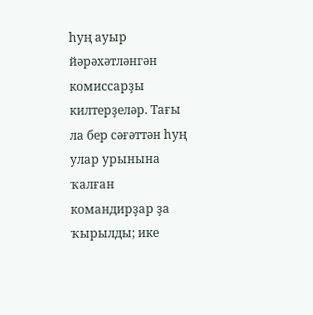һуң ауыр йәрәхәтләнгән комиссарҙы килтерҙеләр. Тағы ла бер сәғәттән һуң улар урынына ҡалған командирҙар ҙа ҡырылды; ике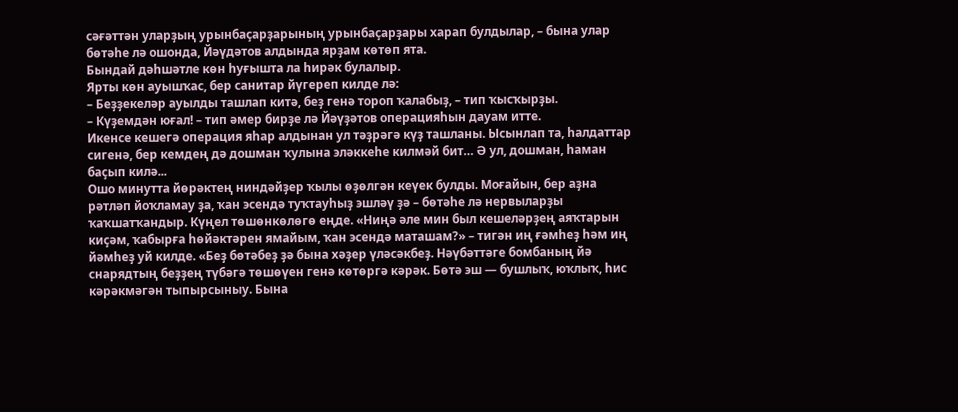сәғәттән уларҙың урынбаҫарҙарының урынбаҫарҙары харап булдылар, – бына улар бөтәһе лә ошонда, Йәүдәтов алдында ярҙам көтөп ята.
Бындай дәһшәтле көн һуғышта ла һирәк булалыр.
Ярты көн ауышҡас, бер санитар йүгереп килде лә:
– Беҙҙекеләр ауылды ташлап китә, беҙ генә тороп ҡалабыҙ, – тип ҡысҡырҙы.
– Күҙемдән юғал! – тип әмер бирҙе лә Йәүҙәтов операцияһын дауам итте.
Икенсе кешегә операция яһар алдынан ул тәҙрәгә күҙ ташланы. Ысынлап та, һалдаттар сигенә, бер кемдең дә дошман ҡулына эләккеһе килмәй бит… Ә ул, дошман, һаман баҫып килә...
Ошо минутта йөрәктең ниндәйҙер ҡылы өҙөлгән кеүек булды. Моғайын, бер аҙна рәтләп йоҡламау ҙа, ҡан эсендә туҡтауһыҙ эшләү ҙә – бөтәһе лә нервыларҙы ҡаҡшатҡандыр. Күңел төшөнкөлөгө еңде. «Ниңә әле мин был кешеләрҙең аяҡтарын киҫәм, ҡабырға һөйәктәрен ямайым, ҡан эсендә маташам?» – тигән иң ғәмһеҙ һәм иң йәмһеҙ уй килде. «Беҙ бөтәбеҙ ҙә бына хәҙер үләсәкбеҙ. Нәүбәттәге бомбаның йә снарядтың беҙҙең түбәгә төшөүен генә көтөргә кәрәк. Бөтә эш — бушлыҡ, юҡлыҡ, һис кәрәкмәгән тыпырсыныу. Бына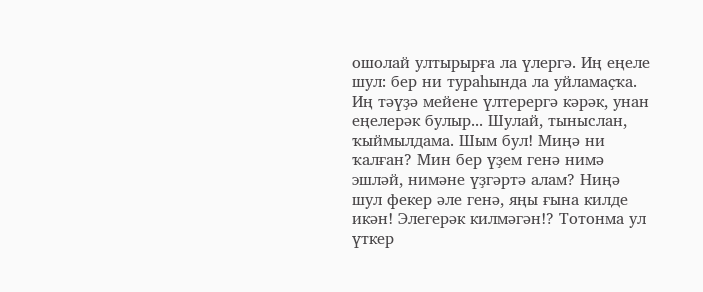ошолай ултырырға ла үлергә. Иң еңеле шул: бер ни тураһында ла уйламаҫҡа. Иң тәүҙә мейене үлтерергә кәрәк, унан еңелерәк булыр... Шулай, тыныслан, ҡыймылдама. Шым бул! Миңә ни ҡалған? Мин бер үҙем генә нимә эшләй, нимәне үҙгәртә алам? Ниңә шул фекер әле генә, яңы ғына килде икән! Элегерәк килмәгән!? Тотонма ул үткер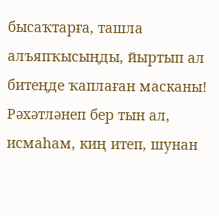бысаҡтарға, ташла алъяпҡысыңды, йыртып ал битеңде ҡаплаған масканы! Рәхәтләнеп бер тын ал, исмаһам, киң итеп, шунан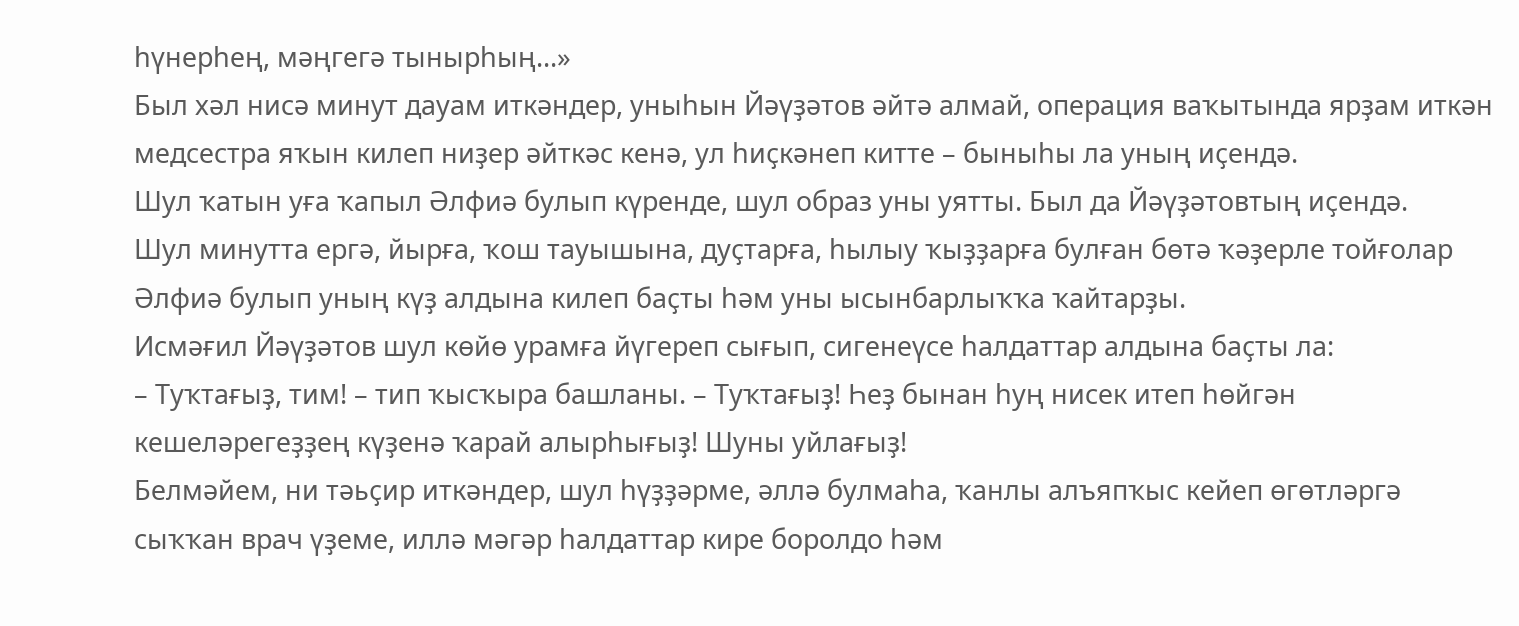һүнерһең, мәңгегә тынырһың...»
Был хәл нисә минут дауам иткәндер, уныһын Йәүҙәтов әйтә алмай, операция ваҡытында ярҙам иткән медсестра яҡын килеп ниҙер әйткәс кенә, ул һиҫкәнеп китте – быныһы ла уның иҫендә.
Шул ҡатын уға ҡапыл Әлфиә булып күренде, шул образ уны уятты. Был да Йәүҙәтовтың иҫендә.
Шул минутта ергә, йырға, ҡош тауышына, дуҫтарға, һылыу ҡыҙҙарға булған бөтә ҡәҙерле тойғолар Әлфиә булып уның күҙ алдына килеп баҫты һәм уны ысынбарлыҡҡа ҡайтарҙы.
Исмәғил Йәүҙәтов шул көйө урамға йүгереп сығып, сигенеүсе һалдаттар алдына баҫты ла:
– Туҡтағыҙ, тим! – тип ҡысҡыра башланы. – Туҡтағыҙ! Һеҙ бынан һуң нисек итеп һөйгән кешеләрегеҙҙең күҙенә ҡарай алырһығыҙ! Шуны уйлағыҙ!
Белмәйем, ни тәьҫир иткәндер, шул һүҙҙәрме, әллә булмаһа, ҡанлы алъяпҡыс кейеп өгөтләргә сыҡҡан врач үҙеме, иллә мәгәр һалдаттар кире боролдо һәм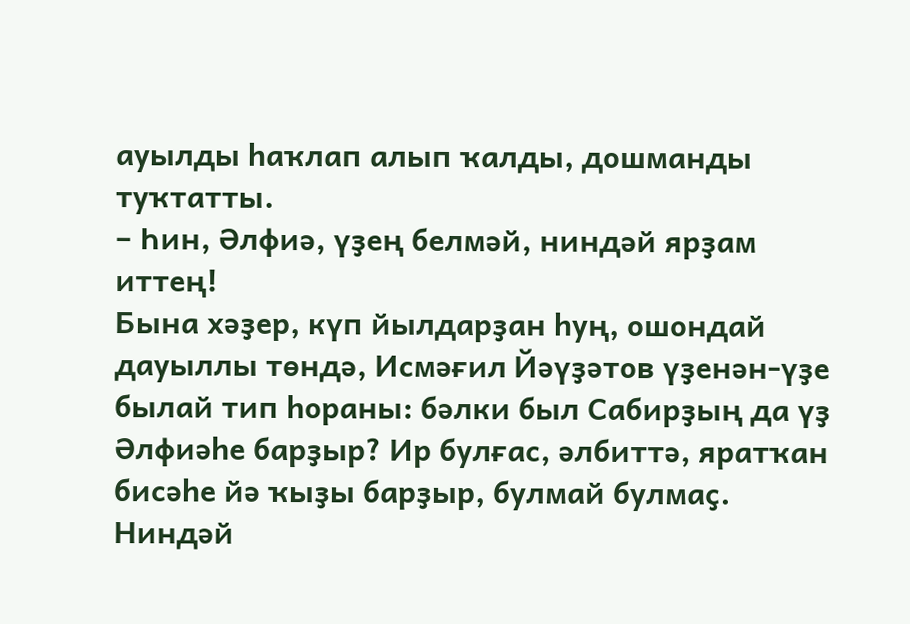ауылды һаҡлап алып ҡалды, дошманды туҡтатты.
– Һин, Әлфиә, үҙең белмәй, ниндәй ярҙам иттең!
Бына хәҙер, күп йылдарҙан һуң, ошондай дауыллы төндә, Исмәғил Йәүҙәтов үҙенән-үҙе былай тип һораны: бәлки был Сабирҙың да үҙ Әлфиәһе барҙыр? Ир булғас, әлбиттә, яратҡан бисәһе йә ҡыҙы барҙыр, булмай булмаҫ. Ниндәй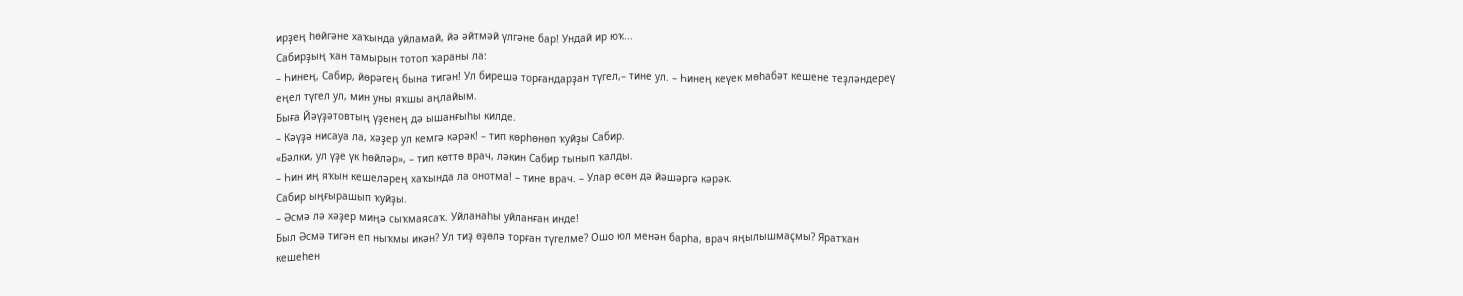ирҙең һөйгәне хаҡында уйламай, йә әйтмәй үлгәне бар! Ундай ир юҡ...
Сабирҙың ҡан тамырын тотоп ҡараны ла:
– Һинең, Сабир, йөрәгең бына тигән! Ул бирешә торғандарҙан түгел,– тине ул. – Һинең кеүек мөһабәт кешене теҙләндереү еңел түгел ул, мин уны яҡшы аңлайым.
Быға Йәүҙәтовтың үҙенең дә ышанғыһы килде.
– Кәүҙә нисауа ла, хәҙер ул кемгә кәрәк! – тип көрһөнөп ҡуйҙы Сабир.
«Бәлки, ул үҙе үк һөйләр», – тип көттө врач, ләкин Сабир тынып ҡалды.
– Һин иң яҡын кешеләрең хаҡында ла онотма! – тине врач. – Улар өсөн дә йәшәргә кәрәк.
Сабир ыңғырашып ҡуйҙы.
– Әсмә лә хәҙер миңә сыҡмаясаҡ. Уйланаһы уйланған инде!
Был Әсмә тигән еп ныҡмы икән? Ул тиҙ өҙөлә торған түгелме? Ошо юл менән барһа, врач яңылышмаҫмы? Яратҡан кешеһен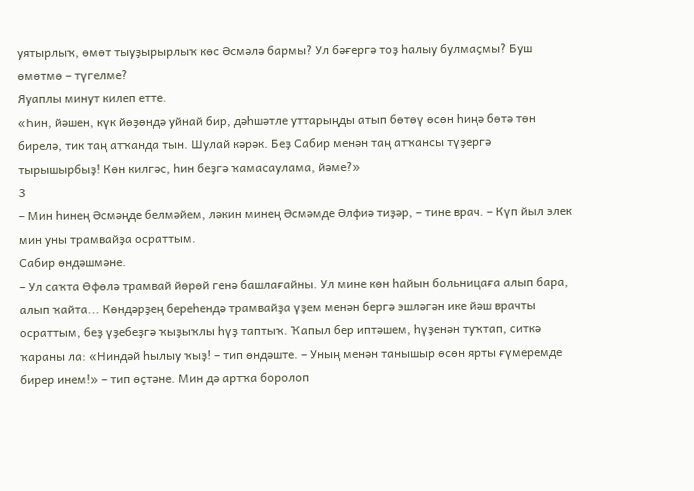уятырлыҡ, өмөт тыуҙырырлыҡ көс Әсмәлә бармы? Ул бәғергә тоҙ һалыу булмаҫмы? Буш өмөтмө – түгелме?
Яуаплы минут килеп етте.
«Һин, йәшен, күк йөҙөндә уйнай бир, дәһшәтле уттарыңды атып бөтөү өсөн һиңә бөтә төн бирелә, тик таң атҡанда тын. Шулай кәрәк. Беҙ Сабир менән таң атҡансы түҙергә тырышырбыҙ! Көн килгәс, һин беҙгә ҡамасаулама, йәме?»
3
– Мин һинең Әсмәңде белмәйем, ләкин минең Әсмәмде Әлфиә тиҙәр, – тине врач. – Күп йыл элек мин уны трамвайҙа осраттым.
Сабир өндәшмәне.
– Ул саҡта Өфөлә трамвай йөрөй генә башлағайны. Ул мине көн һайын больницаға алып бара, алып ҡайта... Көндәрҙең береһендә трамвайҙа үҙем менән бергә эшләгән ике йәш врачты осраттым, беҙ үҙебеҙгә ҡыҙыҡлы һүҙ таптыҡ. Ҡапыл бер иптәшем, һүҙенән туҡтап, ситкә ҡараны ла: «Ниндәй һылыу ҡыҙ! – тип өндәште. – Уның менән танышыр өсөн ярты ғүмеремде бирер инем!» – тип өҫтәне. Мин дә артҡа боролоп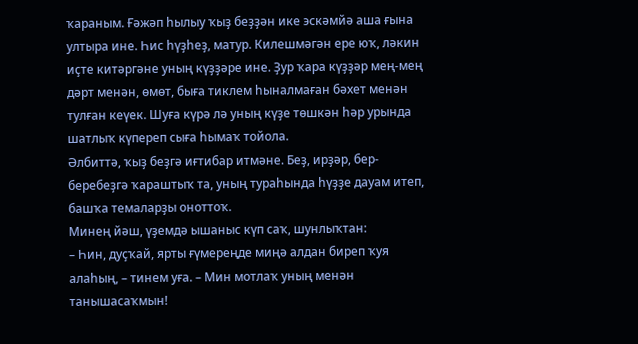ҡараным. Ғәжәп һылыу ҡыҙ беҙҙән ике эскәмйә аша ғына ултыра ине. Һис һүҙһеҙ, матур. Килешмәгән ере юҡ, ләкин иҫте китәргәне уның күҙҙәре ине. Ҙур ҡара күҙҙәр мең-мең дәрт менән, өмөт, быға тиклем һыналмаған бәхет менән тулған кеүек. Шуға күрә лә уның күҙе төшкән һәр урында шатлыҡ күпереп сыға һымаҡ тойола.
Әлбиттә, ҡыҙ беҙгә иғтибар итмәне. Беҙ, ирҙәр, бер-беребеҙгә ҡараштыҡ та, уның тураһында һүҙҙе дауам итеп, башҡа темаларҙы оноттоҡ.
Минең йәш, үҙемдә ышаныс күп саҡ, шунлыҡтан:
– Һин, дуҫҡай, ярты ғүмереңде миңә алдан биреп ҡуя алаһың, – тинем уға. – Мин мотлаҡ уның менән танышасаҡмын!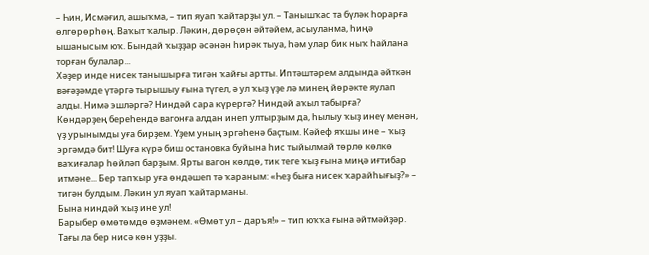– Һин, Исмәғил, ашыҡма, – тип яуап ҡайтарҙы ул. – Танышҡас та бүләк һорарға өлгөрөрһөң. Ваҡыт ҡалыр. Ләкин, дөрөҫөн әйтәйем, асыуланма, һиңә ышанысым юҡ. Бындай ҡыҙҙар әсәнән һирәк тыуа, һәм улар бик ныҡ һайлана торған булалар...
Хәҙер инде нисек танышырға тигән ҡайғы артты. Иптәштәрем алдында әйткән вәғәҙәмде үтәргә тырышыу ғына түгел, ә ул ҡыҙ үҙе лә минең йөрәкте яулап алды. Нимә эшләргә? Ниндәй сара күрергә? Ниндәй аҡыл табырға?
Көндәрҙең береһендә вагонға алдан инеп ултырҙым да, һылыу ҡыҙ инеү менән, үҙ урынымды уға бирҙем. Үҙем уның эргәһенә баҫтым. Кәйеф яҡшы ине – ҡыҙ эргәмдә бит! Шуға күрә биш остановка буйына һис тыйылмай төрлө көлкө ваҡиғалар һөйләп барҙым. Ярты вагон көлдө, тик теге ҡыҙ ғына миңә иғтибар итмәне... Бер тапҡыр уға өндәшеп тә ҡараным: «Һеҙ быға нисек ҡарайһығыҙ?» – тигән булдым. Ләкин ул яуап ҡайтарманы.
Бына ниндәй ҡыҙ ине ул!
Барыбер өмөтөмдө өҙмәнем. «Өмөт ул – даръя!» – тип юҡҡа ғына әйтмәйҙәр. Тағы ла бер нисә көн уҙҙы.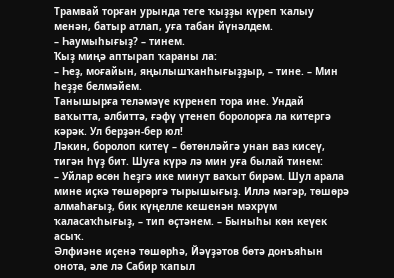Трамвай торған урында теге ҡыҙҙы күреп ҡалыу менән, батыр атлап, уға табан йүнәлдем.
– Һаумыһығыҙ? – тинем.
Ҡыҙ миңә аптырап ҡараны ла:
– Һеҙ, моғайын, яңылышҡанһығыҙҙыр, – тине. – Мин һеҙҙе белмәйем.
Танышырға теләмәүе күренеп тора ине. Ундай ваҡытта, әлбиттә, ғәфү үтенеп боролорға ла китергә кәрәк. Ул берҙән-бер юл!
Ләкин, боролоп китеү – бөтөнләйгә унан ваз кисеү, тигән һүҙ бит. Шуға күрә лә мин уға былай тинем:
– Уйлар өсөн һеҙгә ике минут ваҡыт бирәм. Шул арала мине иҫкә төшөрөргә тырышығыҙ. Иллә мәгәр, төшөрә алмаһағыҙ, бик күңелле кешенән мәхрүм ҡаласаҡһығыҙ, – тип өҫтәнем. – Быныһы көн кеүек асыҡ.
Әлфиәне иҫенә төшөрһә, Йәүҙәтов бөтә донъяһын онота, әле лә Сабир ҡапыл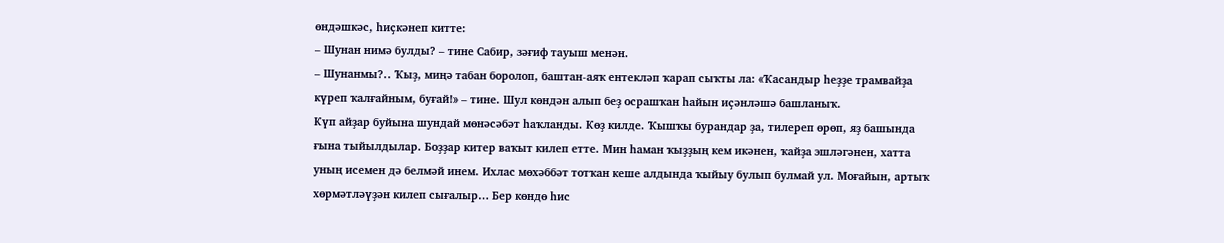өндәшкәс, һиҫкәнеп китте:
– Шунан нимә булды? – тине Сабир, зәғиф тауыш менән.
– Шунанмы?.. Ҡыҙ, миңә табан боролоп, баштан-аяҡ ентекләп ҡарап сыҡты ла: «Ҡасандыр һеҙҙе трамвайҙа күреп ҡалғайным, буғай!» – тине. Шул көндән алып беҙ осрашҡан һайын иҫәнләшә башланыҡ.
Күп айҙар буйына шундай мөнәсәбәт һаҡланды. Көҙ килде. Ҡышҡы бурандар ҙа, тилереп өрөп, яҙ башында ғына тыйылдылар. Боҙҙар китер ваҡыт килеп етте. Мин һаман ҡыҙҙың кем икәнен, ҡайҙа эшләгәнен, хатта уның исемен дә белмәй инем. Ихлас мөхәббәт тотҡан кеше алдында ҡыйыу булып булмай ул. Моғайын, артыҡ хөрмәтләүҙән килеп сығалыр… Бер көндө һис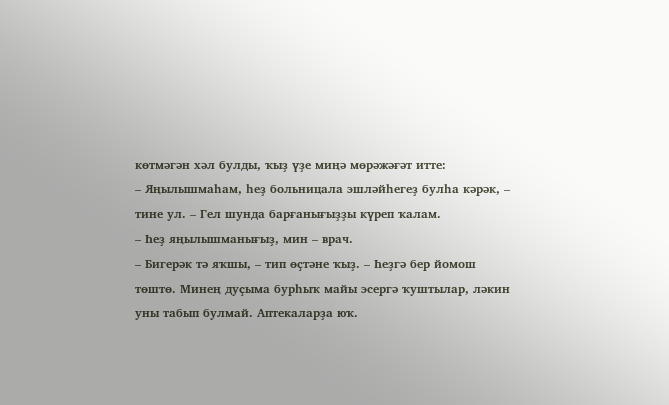көтмәгән хәл булды, ҡыҙ үҙе миңә мөрәжәғәт итте:
– Яңылышмаһам, һеҙ больницала эшләйһегеҙ булһа кәрәк, – тине ул. – Гел шунда барғанығыҙҙы күреп ҡалам.
– Һеҙ яңылышманығыҙ, мин – врач.
– Бигерәк тә яҡшы, – тип өҫтәне ҡыҙ. – Һеҙгә бер йомош төштө. Минең дуҫыма бурһыҡ майы эсергә ҡуштылар, ләкин уны табып булмай. Аптекаларҙа юҡ.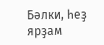Бәлки, һеҙ ярҙам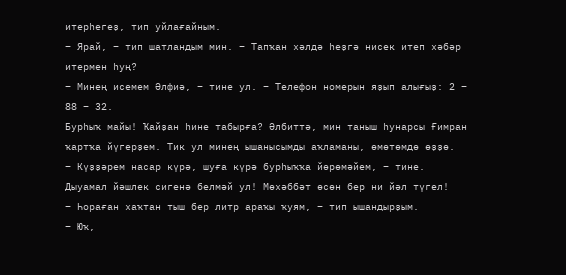итерһегеҙ, тип уйлағайным.
– Ярай, – тип шатландым мин. – Тапҡан хәлдә һеҙгә нисек итеп хәбәр итермен һуң?
– Минең исемем Әлфиә, – тине ул. – Телефон номерын яҙып алығыҙ: 2 – 88 – 32.
Бурһыҡ майы! Ҡайҙан һине табырға? Әлбиттә, мин таныш һунарсы Ғимран ҡартҡа йүгерҙем. Тик ул минең ышанысымды аҡламаны, өмөтөмдө өҙҙө.
– Күҙҙәрем насар күрә, шуға күрә бурһыҡҡа йөрөмәйем, – тине.
Дыуамал йәшлек сигенә белмәй ул! Мөхәббәт өсөн бер ни йәл түгел!
– Һораған хаҡтан тыш бер литр араҡы ҡуям, – тип ышандырҙым.
– Юҡ,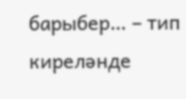барыбер… – тип киреләнде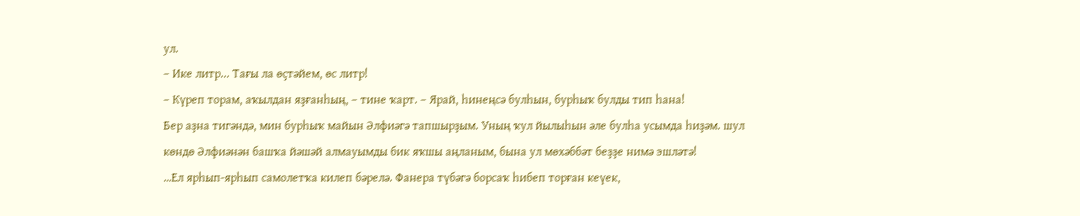ул.
– Ике литр... Тағы ла өҫтәйем, өс литр!
– Күреп торам, аҡылдан яҙғанһың, – тине ҡарт. – Ярай, һинеңсә булһын, бурһыҡ булды тип һана!
Бер аҙна тигәндә, мин бурһыҡ майын Әлфиәгә тапшырҙым. Уның ҡул йылыһын әле булһа усымда һиҙәм. шул көндө Әлфиәнән башҡа йәшәй алмауымды бик яҡшы аңланым, бына ул мөхәббәт беҙҙе нимә эшләтә!
…Ел ярһып-ярһып самолетҡа килеп бәрелә. Фанера түбәгә борсаҡ һибеп торған кеүек,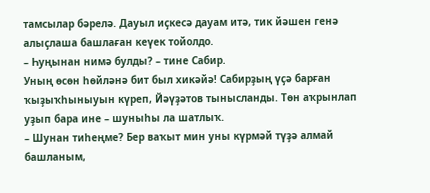тамсылар бәрелә. Дауыл иҫкесә дауам итә, тик йәшен генә алыҫлаша башлаған кеүек тойолдо.
– Һуңынан нимә булды? – тине Сабир.
Уның өсөн һөйләнә бит был хикәйә! Сабирҙың үҫә барған ҡыҙыҡһыныуын күреп, Йәүҙәтов тынысланды. Төн аҡрынлап уҙып бара ине – шуныһы ла шатлыҡ.
– Шунан тиһеңме? Бер ваҡыт мин уны күрмәй түҙә алмай башланым,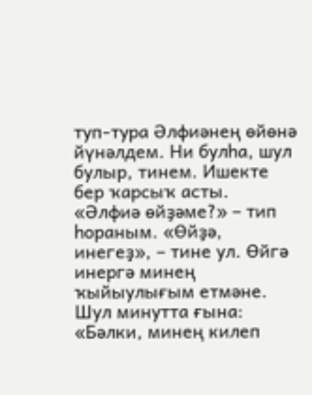туп-тура Әлфиәнең өйөнә йүнәлдем. Ни булһа, шул булыр, тинем. Ишекте бер ҡарсыҡ асты. «Әлфиә өйҙәме?» – тип һораным. «Өйҙә, инегеҙ», – тине ул. Өйгә инергә минең ҡыйыулығым етмәне. Шул минутта ғына: «Бәлки, минең килеп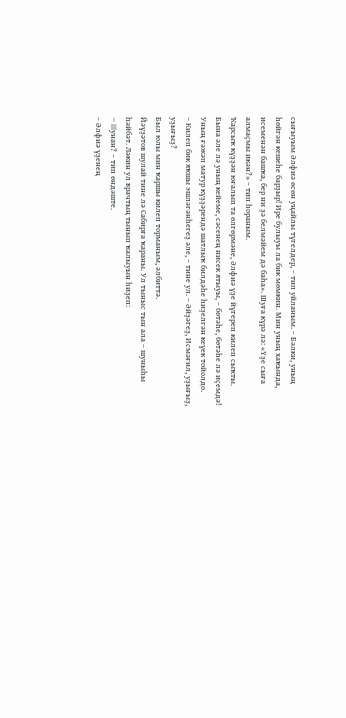сығыуым Әлфиә өсөн уңайлы түгелдер, – тип уйланым. – Бәлки, уның һөйгән кешеһе барҙыр! Ире булыуы ла бик мөмкин. Мин уның хаҡында, исеменән башҡа, бер ни ҙә белмәйем дә баһа». Шуға күрә лә: «Үҙе сыға алмаҫмы икән?» – тип һораным.
Ҡарсыҡ күҙҙән юғалып та өлгөрмәне, Әлфиә үҙе йүгереп килеп сыҡты. Бына әле лә уның кейеме, сәсенең нисек ятыуы, – бөтәһе, бөтәһе лә иҫемдә! Уның ғәжәп матур күҙҙәрендә шатлыҡ билдәһе һиҙелгән кеүек тойолдо.
– Килеп бик яҡшы эшләгәнһегеҙ әле, – тине ул. – Әйҙәгеҙ, Исмәғил, уҙығыҙ, уҙығыҙ?
Был юлы мин ҡаршы килеп торманым, әлбиттә.
Йәүҙәтов шулай тине лә Сабирға ҡараны. Ул тыныс тын ала – шуныһы һәйбәт. Ләкин ул врачтың тынып ҡалыуын һиҙеп:
– IIIунан? – тип өндәште.
– Әлфиә үҙенең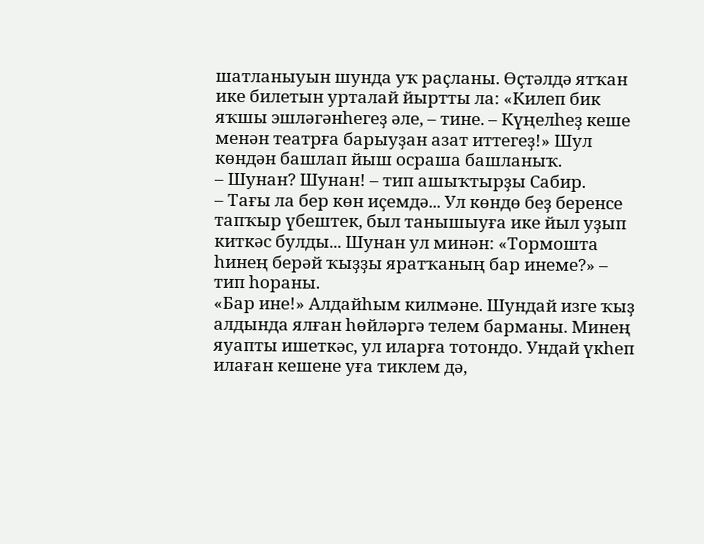шатланыуын шунда уҡ раҫланы. Өҫтәлдә ятҡан ике билетын урталай йыртты ла: «Килеп бик яҡшы эшләгәнһегеҙ әле, – тине. – Күңелһеҙ кеше менән театрға барыуҙан азат иттегеҙ!» Шул көндән башлап йыш осраша башланыҡ.
– Шунан? Шунан! – тип ашыҡтырҙы Сабир.
– Тағы ла бер көн иҫемдә... Ул көндө беҙ беренсе тапҡыр үбештек, был танышыуға ике йыл уҙып киткәс булды... Шунан ул минән: «Тормошта һинең берәй ҡыҙҙы яратҡаның бар инеме?» – тип һораны.
«Бар ине!» Алдайһым килмәне. Шундай изге ҡыҙ алдында ялған һөйләргә телем барманы. Минең яуапты ишеткәс, ул иларға тотондо. Ундай үкһеп илаған кешене уға тиклем дә,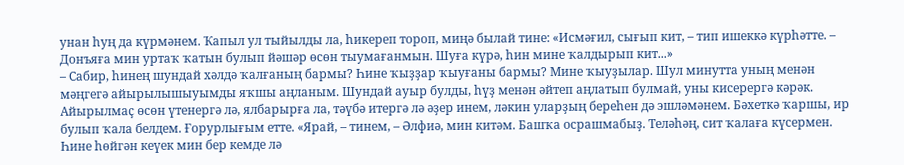унан һуң да күрмәнем. Ҡапыл ул тыйылды ла, һикереп тороп, миңә былай тине: «Исмәғил, сығып кит, – тип ишеккә күрһәтте. – Донъяға мин уртаҡ ҡатын булып йәшәр өсөн тыумағанмын. Шуға күрә, һин мине ҡалдырып кит...»
– Сабир, һинең шундай хәлдә ҡалғаның бармы? Һине ҡыҙҙар ҡыуғаны бармы? Мине ҡыуҙылар. Шул минутта уның менән мәңгегә айырылышыуымды яҡшы аңланым. Шундай ауыр булды, һүҙ менән әйтеп аңлатып булмай, уны кисерергә кәрәк. Айырылмаҫ өсөн үтенергә лә, ялбарырға ла, тәүбә итергә лә әҙер инем, ләкин уларҙың береһен дә эшләмәнем. Бәхеткә ҡаршы, ир булып ҡала белдем. Ғорурлығым етте. «Ярай, – тинем, – Әлфиә, мин китәм. Башҡа осрашмабыҙ. Теләһәң, сит ҡалаға күсермен. Һине һөйгән кеүек мин бер кемде лә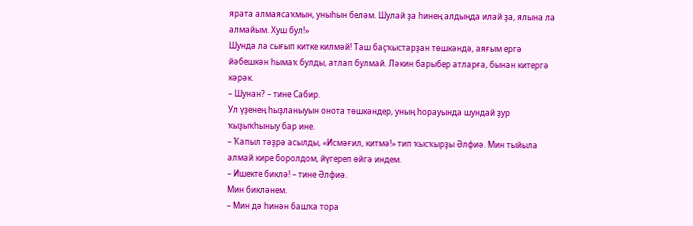ярата алмаясаҡмын, уныһын беләм. Шулай ҙа һинең алдыңда илай ҙа, ялына ла алмайым. Хуш бул!»
Шунда ла сығып китке килмәй! Таш баҫҡыстарҙан төшкәндә, аяғым ергә йәбешкән һымаҡ булды, атлап булмай. Ләкин барыбер атларға, бынан китергә кәрәк.
– Шунан? – тине Сабир.
Ул үҙенең һыҙланыуын онота төшкәндер, уның һорауында шундай ҙур ҡыҙыҡһыныу бар ине.
– Ҡапыл тәҙрә асылды, «Исмәғил, китмә!» тип ҡысҡырҙы Әлфиә. Мин тыйыла алмай кире боролдом, йүгереп өйгә индем.
– Ишекте биклә! – тине Әлфиә.
Мин бикләнем.
– Мин дә һинән башҡа тора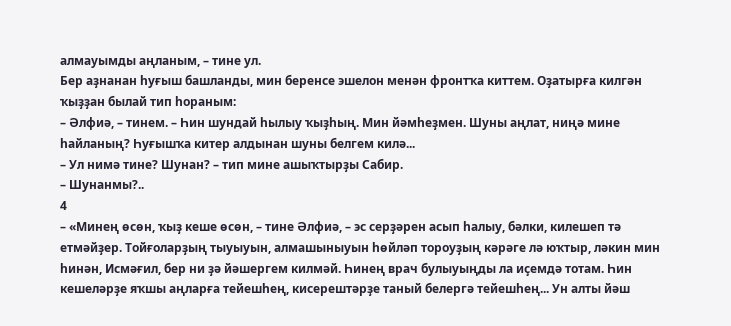алмауымды аңланым, – тине ул.
Бер аҙнанан һуғыш башланды, мин беренсе эшелон менән фронтҡа киттем. Оҙатырға килгән ҡыҙҙан былай тип һораным:
– Әлфиә, – тинем. – Һин шундай һылыу ҡыҙһың. Мин йәмһеҙмен. Шуны аңлат, ниңә мине һайланың? Һуғышҡа китер алдынан шуны белгем килә...
– Ул нимә тине? Шунан? – тип мине ашыҡтырҙы Сабир.
– Шунанмы?..
4
– «Минең өсөн, ҡыҙ кеше өсөн, – тине Әлфиә, – эс серҙәрен асып һалыу, бәлки, килешеп тә етмәйҙер. Тойғоларҙың тыуыуын, алмашыныуын һөйләп тороуҙың кәрәге лә юҡтыр, ләкин мин һинән, Исмәғил, бер ни ҙә йәшергем килмәй. Һинең врач булыуыңды ла иҫемдә тотам. Һин кешеләрҙе яҡшы аңларға тейешһең, кисерештәрҙе таный белергә тейешһең... Ун алты йәш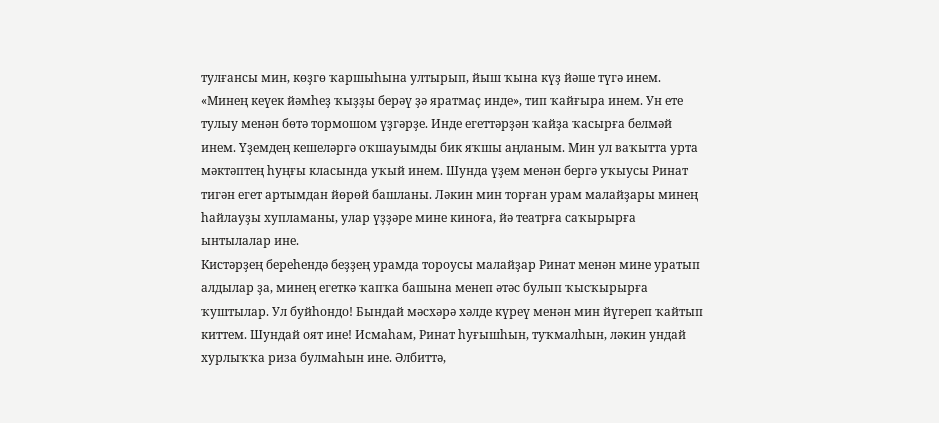тулғансы мин, көҙгө ҡаршыһына ултырып, йыш ҡына күҙ йәше түгә инем. «Минең кеүек йәмһеҙ ҡыҙҙы берәү ҙә яратмаҫ инде», тип ҡайғыра инем. Ун ете тулыу менән бөтә тормошом үҙгәрҙе. Инде егеттәрҙән ҡайҙа ҡасырға белмәй инем. Үҙемдең кешеләргә оҡшауымды бик яҡшы аңланым. Мин ул ваҡытта урта мәктәптең һуңғы класында уҡый инем. Шунда үҙем менән бергә уҡыусы Ринат тигән егет артымдан йөрөй башланы. Ләкин мин торған урам малайҙары минең һайлауҙы хупламаны, улар үҙҙәре мине киноға, йә театрға саҡырырға ынтылалар ине.
Кистәрҙең береһендә беҙҙең урамда тороусы малайҙар Ринат менән мине уратып алдылар ҙа, минең егеткә ҡапҡа башына менеп әтәс булып ҡысҡырырға ҡуштылар. Ул буйһондо! Бындай мәсхәрә хәлде күреү менән мин йүгереп ҡайтып киттем. Шундай оят ине! Исмаһам, Ринат һуғышһын, туҡмалһын, ләкин ундай хурлыҡҡа риза булмаһын ине. Әлбиттә,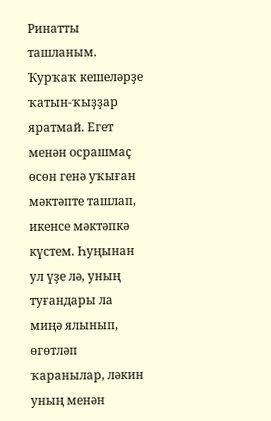Ринатты ташланым. Ҡурҡаҡ кешеләрҙе ҡатын-ҡыҙҙар яратмай. Егет менән осрашмаҫ өсөн генә уҡыған мәктәпте ташлап, икенсе мәктәпкә күстем. Һуңынан ул үҙе лә, уның туғандары ла миңә ялынып, өгөтләп ҡаранылар, ләкин уның менән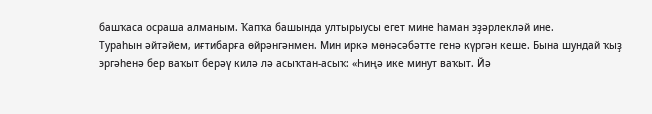башҡаса осраша алманым. Ҡапҡа башында ултырыусы егет мине һаман эҙәрлекләй ине.
Тураһын әйтәйем, иғтибарға өйрәнгәнмен. Мин иркә мөнәсәбәтте генә күргән кеше. Бына шундай ҡыҙ эргәһенә бер ваҡыт берәү килә лә асыҡтан-асыҡ: «Һиңә ике минут ваҡыт. Йә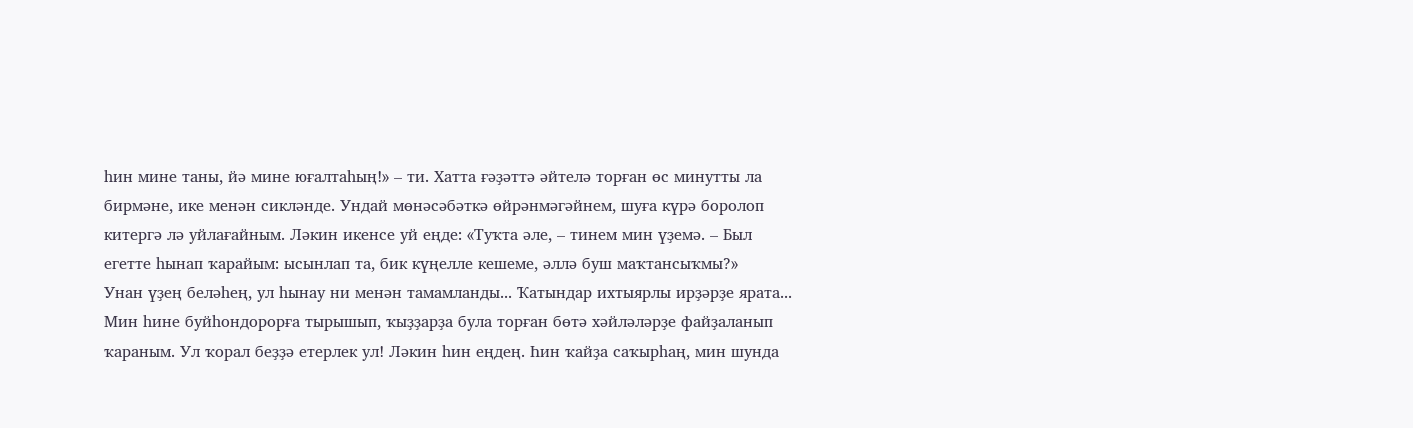һин мине таны, йә мине юғалтаһың!» – ти. Хатта ғәҙәттә әйтелә торған өс минутты ла бирмәне, ике менән сикләнде. Ундай мөнәсәбәткә өйрәнмәгәйнем, шуға күрә боролоп китергә лә уйлағайным. Ләкин икенсе уй еңде: «Туҡта әле, – тинем мин үҙемә. – Был егетте һынап ҡарайым: ысынлап та, бик күңелле кешеме, әллә буш маҡтансыҡмы?»
Унан үҙең беләһең, ул һынау ни менән тамамланды... Ҡатындар ихтыярлы ирҙәрҙе ярата... Мин һине буйһондорорға тырышып, ҡыҙҙарҙа була торған бөтә хәйләләрҙе файҙаланып ҡараным. Ул ҡорал беҙҙә етерлек ул! Ләкин һин еңдең. Һин ҡайҙа саҡырһаң, мин шунда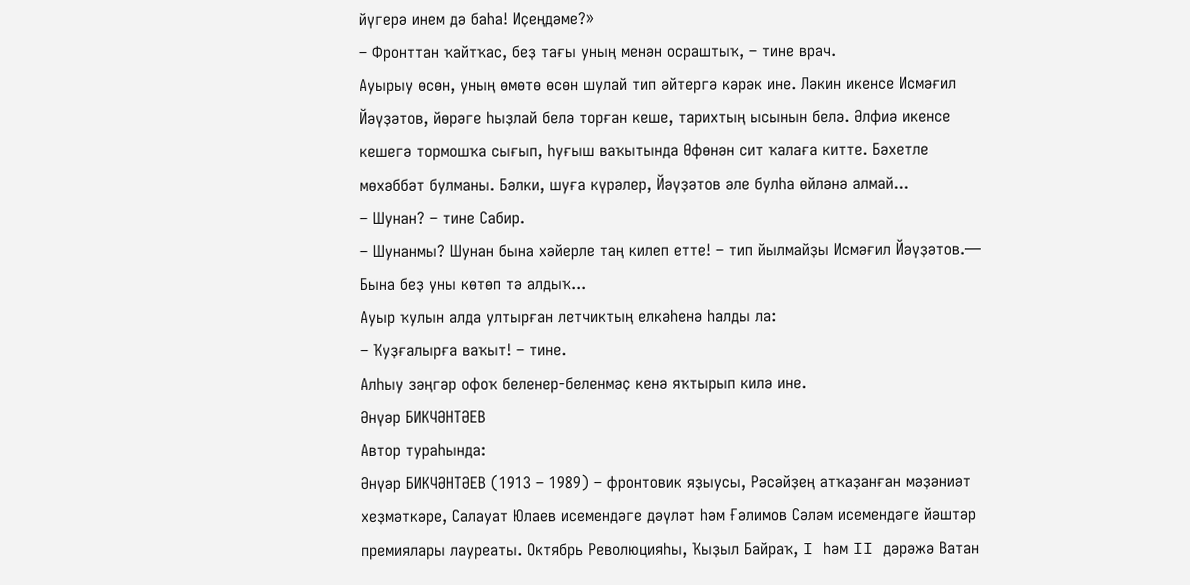йүгерә инем дә баһа! Иҫеңдәме?»
– Фронттан ҡайтҡас, беҙ тағы уның менән осраштыҡ, – тине врач.
Ауырыу өсөн, уның өмөтө өсөн шулай тип әйтергә кәрәк ине. Ләкин икенсе Исмәғил Йәүҙәтов, йөрәге һыҙлай белә торған кеше, тарихтың ысынын белә. Әлфиә икенсе кешегә тормошҡа сығып, һуғыш ваҡытында Өфөнән сит ҡалаға китте. Бәхетле мөхәббәт булманы. Бәлки, шуға күрәлер, Йәүҙәтов әле булһа өйләнә алмай...
– Шунан? – тине Сабир.
– Шунанмы? Шунан бына хәйерле таң килеп етте! – тип йылмайҙы Исмәғил Йәүҙәтов.— Бына беҙ уны көтөп тә алдыҡ...
Ауыр ҡулын алда ултырған летчиктың елкәһенә һалды ла:
– Ҡуҙғалырға ваҡыт! – тине.
Алһыу зәңгәр офоҡ беленер-беленмәҫ кенә яҡтырып килә ине.
Әнүәр БИКЧӘНТӘЕВ
Автор тураһында:
Әнүәр БИКЧӘНТӘЕВ (1913 – 1989) – фронтовик яҙыусы, Рәсәйҙең атҡаҙанған мәҙәниәт хеҙмәткәре, Салауат Юлаев исемендәге дәүләт һәм Ғәлимов Сәләм исемендәге йәштәр премиялары лауреаты. Октябрь Революцияһы, Ҡыҙыл Байраҡ, I һәм II дәрәжә Ватан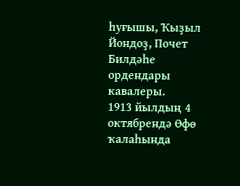һуғышы, Ҡыҙыл Йондоҙ, Почет Билдәһе ордендары кавалеры.
1913 йылдың 4 октябрендә Өфө ҡалаһында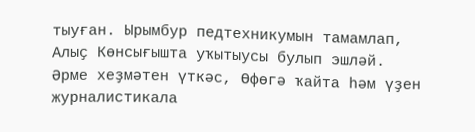тыуған. Ырымбур педтехникумын тамамлап, Алыҫ Көнсығышта уҡытыусы булып эшләй. Әрме хеҙмәтен үткәс, Өфөгә ҡайта һәм үҙен журналистикала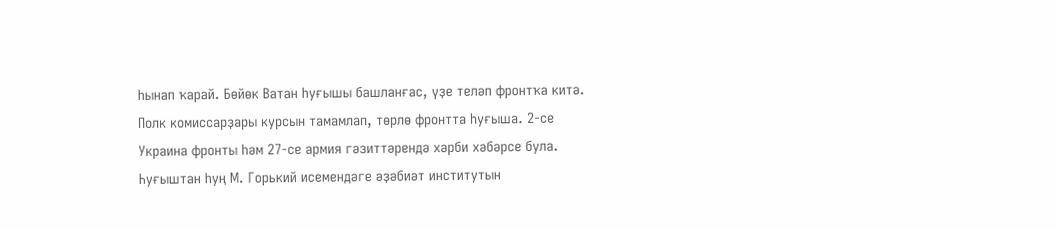һынап ҡарай. Бөйөк Ватан һуғышы башланғас, үҙе теләп фронтҡа китә. Полк комиссарҙары курсын тамамлап, төрлө фронтта һуғыша. 2-се Украина фронты һәм 27-се армия гәзиттәрендә хәрби хәбәрсе була. Һуғыштан һуң М. Горький исемендәге әҙәбиәт институтын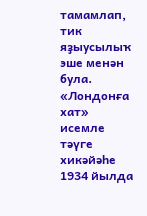тамамлап, тик яҙыусылыҡ эше менән була.
«Лондонға хат» исемле тәүге хикәйәһе 1934 йылда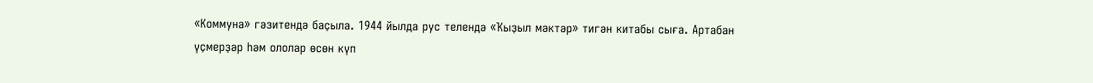«Коммуна» гәзитендә баҫыла. 1944 йылда рус телендә «Ҡыҙыл мәктәр» тигән китабы сыға. Артабан үҫмерҙәр һәм ололар өсөн күп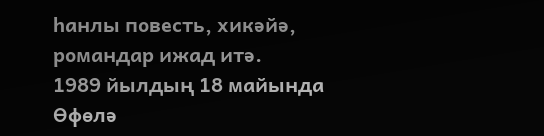һанлы повесть, хикәйә, романдар ижад итә.
1989 йылдың 18 майында Өфөлә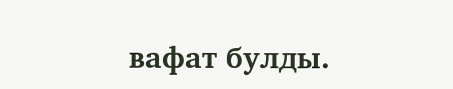вафат булды.